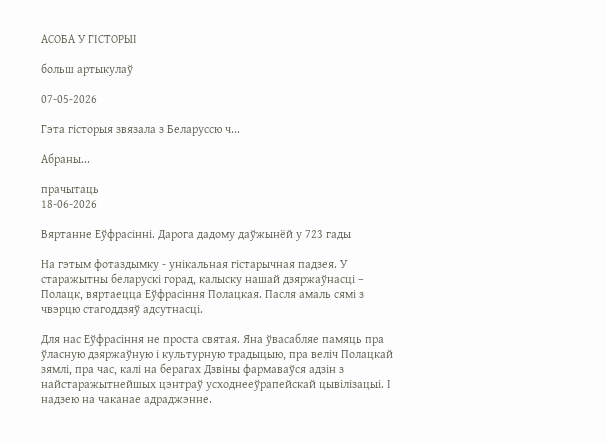АСОБА У ГІСТОРЫІ

больш артыкулаў

07-05-2026

Гэта гісторыя звязала з Беларуссю ч...

Абраны...

прачытаць
18-06-2026

Вяртанне Еўфрасінні. Дарога дадому даўжынёй у 723 гады

На гэтым фотаздымку - унікальная гістарычная падзея. У старажытны беларускі горад, калыску нашай дзяржаўнасці – Полацк, вяртаецца Еўфрасіння Полацкая. Пасля амаль сямі з чвэрцю стагоддзяў адсутнасці.

Для нас Еўфрасіння не проста святая. Яна ўвасабляе памяць пра ўласную дзяржаўную і культурную традыцыю, пра веліч Полацкай зямлі, пра час, калі на берагах Дзвіны фармаваўся адзін з найстаражытнейшых цэнтраў усходнееўрапейскай цывілізацыі. І надзею на чаканае адраджэнне.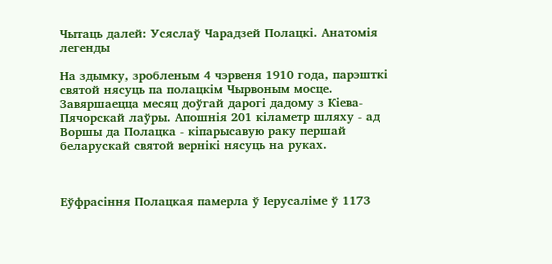Чытаць далей: Усяслаў Чарадзей Полацкі. Анатомія легенды

На здымку, зробленым 4 чэрвеня 1910 года, парэшткі святой нясуць па полацкім Чырвоным мосце. Завяршаецца месяц доўгай дарогі дадому з Кіева-Пячорскай лаўры. Апошнія 201 кіламетр шляху - ад Воршы да Полацка - кіпарысавую раку першай беларускай святой вернікі нясуць на руках.



Еўфрасіння Полацкая памерла ў Іерусаліме ў 1173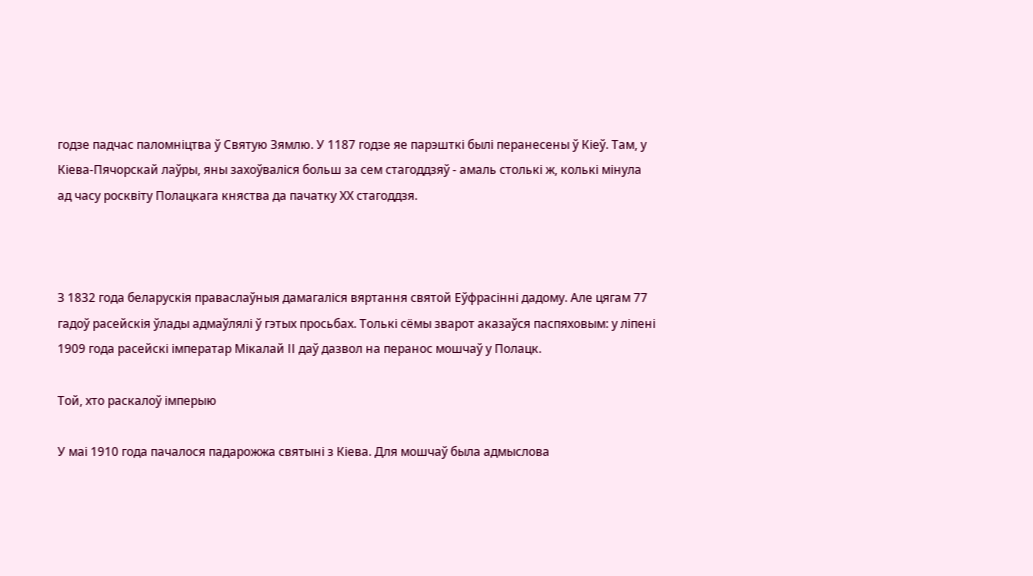годзе падчас паломніцтва ў Святую Зямлю. У 1187 годзе яе парэшткі былі перанесены ў Кіеў. Там, у Кіева-Пячорскай лаўры, яны захоўваліся больш за сем стагоддзяў - амаль столькі ж, колькі мінула ад часу росквіту Полацкага княства да пачатку ХХ стагоддзя.



З 1832 года беларускія праваслаўныя дамагаліся вяртання святой Еўфрасінні дадому. Але цягам 77 гадоў расейскія ўлады адмаўлялі ў гэтых просьбах. Толькі сёмы зварот аказаўся паспяховым: у ліпені 1909 года расейскі імператар Мікалай ІІ даў дазвол на перанос мошчаў у Полацк.

Той, хто раскалоў імперыю

У маі 1910 года пачалося падарожжа святыні з Кіева. Для мошчаў была адмыслова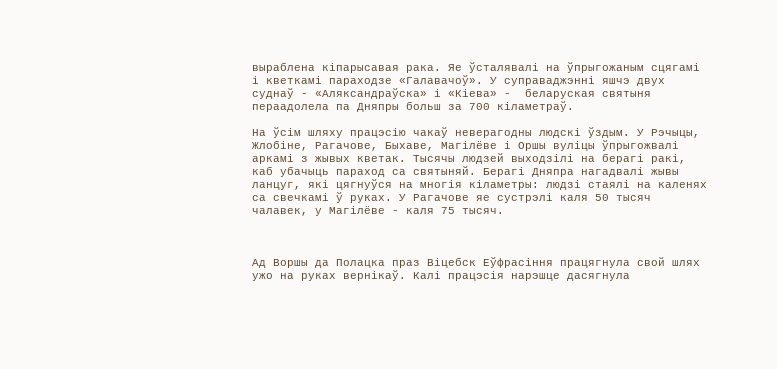выраблена кіпарысавая рака. Яе ўсталявалі на ўпрыгожаным сцягамі і кветкамі параходзе «Галавачоў». У суправаджэнні яшчэ двух суднаў - «Аляксандраўска» і «Кіева» -  беларуская святыня пераадолела па Дняпры больш за 700 кіламетраў.

На ўсім шляху працэсію чакаў неверагодны людскі ўздым. У Рэчыцы, Жлобіне, Рагачове, Быхаве, Магілёве і Оршы вуліцы ўпрыгожвалі аркамі з жывых кветак. Тысячы людзей выходзілі на берагі ракі, каб убачыць параход са святыняй. Берагі Дняпра нагадвалі жывы ланцуг, які цягнуўся на многія кіламетры: людзі стаялі на каленях са свечкамі ў руках. У Рагачове яе сустрэлі каля 50 тысяч чалавек, у Магілёве - каля 75 тысяч.



Ад Воршы да Полацка праз Віцебск Еўфрасіння працягнула свой шлях ужо на руках вернікаў. Калі працэсія нарэшце дасягнула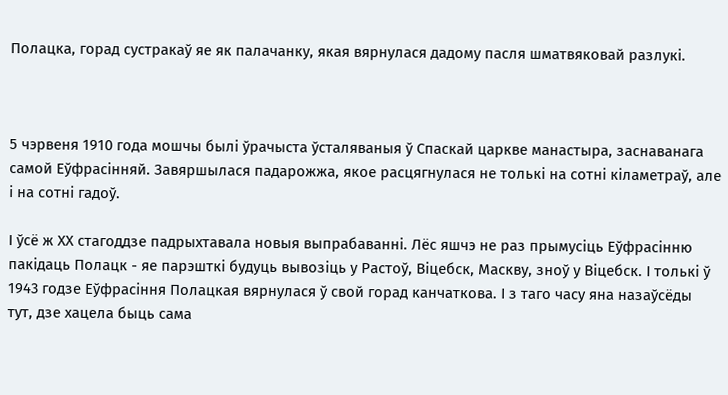Полацка, горад сустракаў яе як палачанку, якая вярнулася дадому пасля шматвяковай разлукі.



5 чэрвеня 1910 года мошчы былі ўрачыста ўсталяваныя ў Спаскай царкве манастыра, заснаванага самой Еўфрасінняй. Завяршылася падарожжа, якое расцягнулася не толькі на сотні кіламетраў, але і на сотні гадоў.

І ўсё ж ХХ стагоддзе падрыхтавала новыя выпрабаванні. Лёс яшчэ не раз прымусіць Еўфрасінню пакідаць Полацк - яе парэшткі будуць вывозіць у Растоў, Віцебск, Маскву, зноў у Віцебск. І толькі ў 1943 годзе Еўфрасіння Полацкая вярнулася ў свой горад канчаткова. І з таго часу яна назаўсёды тут, дзе хацела быць сама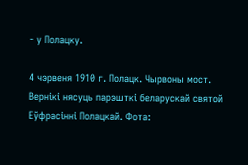- у Полацку.

4 чэрвеня 1910 г. Полацк. Чырвоны мост. Вернікі нясуць парэшткі беларускай святой Еўфрасінні Полацкай. Фота: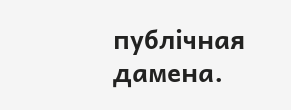публічная дамена.